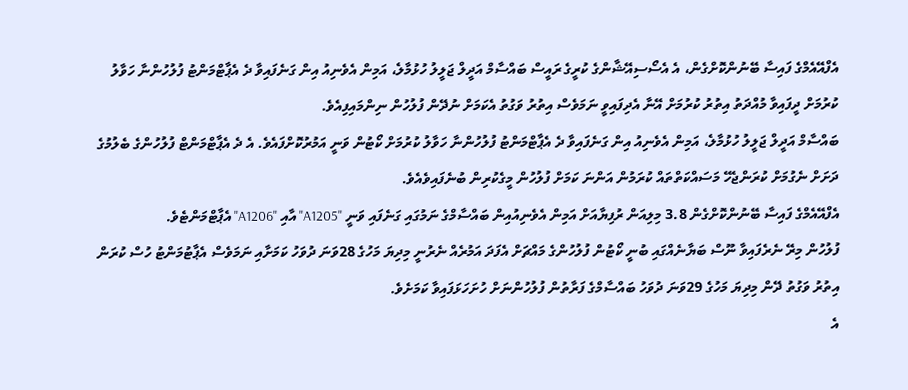އެފްއޭއެމްގެ ފައިސާ ބޭނުންކޮށްގެން، އެ އެސޯސިއޭޝާންގެ ކުރީގެ ރައީސް ބައްސާމް އަދީލް ޖަލީލު ހުޅުމާލެ، އަމިން އެވެނިއު އިން ގަނެފައިވާ ދެ އެޕާޓްމަންޓު ފުލުހުންނާ ހަވާލު ކުރުމަށް ދީފައިވާ މުއްދަތު އިތުރު ކުރުމަށް އޭނާ އެދިފައިވީ ނަމަވެސް އިތުރު ވަގުތު އެކަމަށް ނުދޭން ފުލުހުން ނިންމައިފިއެވެ.
ބައްސާމް އަދީލް ޖަލީލު ހުޅުމާލެ، އަމިން އެވެނިއު އިން ގަނެފައިވާ ދެ އެޕާޓްމަންޓު ފުލުހުންނާ ހަވާލު ކުރުމަށް ކޯޓުން ވަނީ އަމުރުކޮށްފައެވެ. އެ ދެ އެޕާޓްމަންޓް ފުލުހުންގެ ބެލުމުގެ ދަށަށް ނެގުމަށް ކުރަންޖެހޭ މަސައްކަތްތައް ކުރަމުން އަންނަ ކަމަށް ފުލުހުން މީގެކުރިން ބުނެފައިވެއެވެ.
އެފްއޭއެމްގެ ފައިސާ ބޭނުންކޮށްގެން 3.8 މިލިއަން ރުފިޔާއަށް އަމިން އެވެނިއުއިން ބައްސާމްގެ ނަމުގައި ގަނެފައި ވަނީ "A1205" އާއި "A1206" އެޕާޓްމަންޓެވެ.
ފުލުހުން މިރޭ ނެރެފައިވާ ނޫސް ބަޔާނެއްގައި ބުނީ ކޯޓުން ފުލުހުންގެ މައްޗަށް އެފަދަ އަމުރެއް ނެރުނީ މިދިޔަ މަހުގެ 28ވަނަ ދުވަހު ކަމަށާއި ނަމަވެސް އެޕާޓުމަންޓު ހުސް ކުރަން އިތުރު ވަގުތު ދޭން މިދިޔަ މަހުގެ 29ވަނަ ދުވަހު ބައްސާމްގެ ފަރާތުން ފުލުހުންނަށް ހުށަހަޅަފައިވާ ކަމަށެވެ.
އެ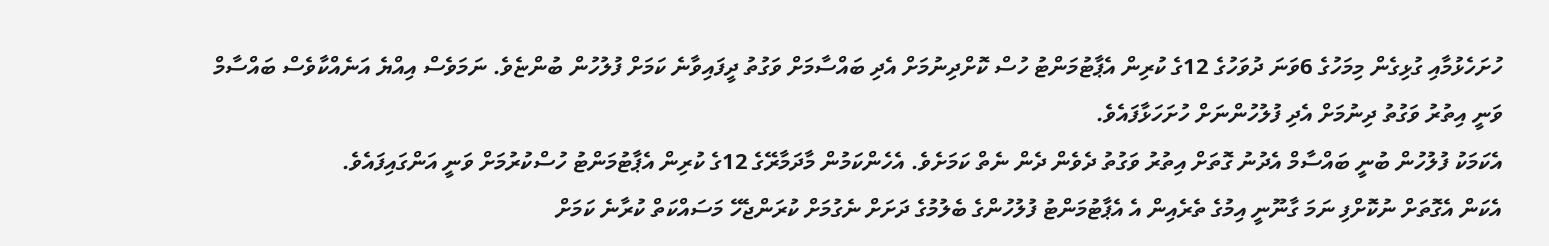ހުށަހެޅުމާއި ގުޅިގެން މިމަހުގެ 6ވަނަ ދުވަހުގެ 12ގެ ކުރިން އެޕާޓުމަންޓު ހުސް ކޮށްދިނުމަށް އެދި ބައްސާމަށް ވަގުތު ދީފައިވާނެ ކަމަށް ފުލުހުން ބުންޏެވެ. ނަމަވެސް އިއްޔެ އަނެއްކާވެސް ބައްސާމް ވަނީ އިތުރު ވަގުތު ދިނުމަށް އެދި ފުލުހުންނަށް ހުށަހަޅާފައެވެ.
އެކަމަކު ފުލުހުން ބުނީ ބައްސާމް އެދުނު ގޮތަށް އިތުރު ވަގުތު ދެވެން ދެން ނެތް ކަމަށެވެ. އެހެންކަމުން މާދަމާރޭގެ 12ގެ ކުރިން އެޕާޓުމަންޓު ހުސްކުރުމަށް ވަނީ އަންގައިފައެވެ.
އެކަން އެގޮތަށް ނުކޮށްފި ނަމަ ގާނޫނީ އިމުގެ ތެރެއިން އެ އެޕާޓުމަންޓު ފުލުހުންގެ ބެލުމުގެ ދަށަށް ނެގުމަށް ކުރަންޖެހޭ މަސައްކަތް ކުރާނެ ކަމަށް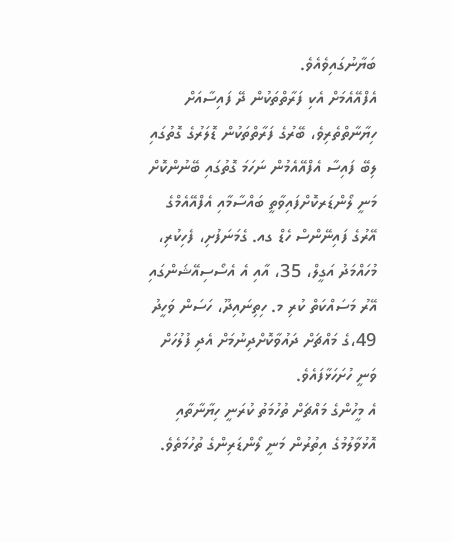ބަޔާނުގައިވެއެވެ.
އެފްއޭއެމަށް އެކި ފަރާތްތަކުން ދޭ ފައިސާއަށް ހިޔާނާތްތެރިވެ، ބޭރުގެ ފަރާތްތަކުން ޑޮލަރުގެ ގޮތުގައި ލިބޭ ފައިސާ އެފްއޭއެމުން ނަހަމަ ގޮތުގައި ބޭނުންކޮށް މަނީ ލޯންޑަރކޮށްފައިވާތީ ބައްސާމާއި އެފްއޭއެމްގެ އޭރުގެ ފައިނޭންސް ހެޑް ގއ. ގެމަނަފުށި، ފެހިކުރި، މުހައްމަދު އަގީލް، 35، އާއި އެ އެސޯސިއޭޝަންގައި އޭރު މަސައްކަތް ކުރި މ. ހިތިނައިދޫ، ހަސަން ވަހީދު 49،ގެ މައްޗަށް ދައުވާކޮށްދިނުމަށް އެދި ފުލުހަށް ވަނީ ހުށަހަޅާފައެވެ.
އެ މީހުންގެ މައްޗަށް ތުހުމަތު ކުރަނީ ހިޔާނާތާއި އޮޅުވާލުމުގެ އިތުރުން މަނީ ލޯންޑަރިންގެ ތުހުމަތެވެ.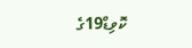ކޮވިޑް19ގެ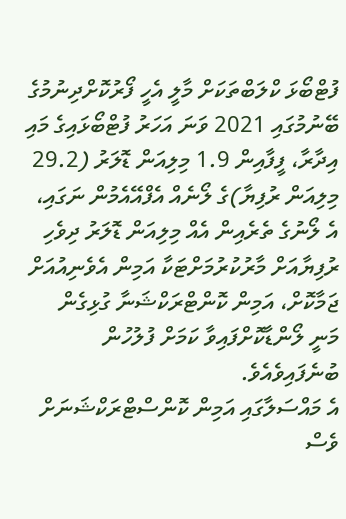ފުޓްބޯޅަ ކްލަބްތަކަށް މާލީ އެހީ ފޯރުކޮށްދިނުމުގެ ބޭނުމުގައި 2021 ވަނަ އަހަރު ފުޓްބޯޅައިގެ މައި އިދާރާ، ފީފާއިން 1.9 މިލިއަން ޑޮލަރު (29.2 މިލިއަން ރުފިޔާ)ގެ ލޯނެއް އެފްއޭއެމުން ނަގައި، އެ ލޯނުގެ ތެރެއިން އެއް މިލިއަން ޑޮލަރު ދިވެހި ރުފިޔާއަށް މާރުކުރުމަށްޓަކާ އަމިން އެވެނިއުއަށް ޖަމާކޮށް، އަމިން ކޮންޓްރަކްޝަނާ ގުޅިގެން މަނީ ލޯންޑާކޮށްފައިވާ ކަމަށް ފުލުހުން ބުނެފައިވެއެވެ.
އެ މައްސަލާގައި އަމިން ކޮންސްޓްރަކްޝަނަށް ވެސް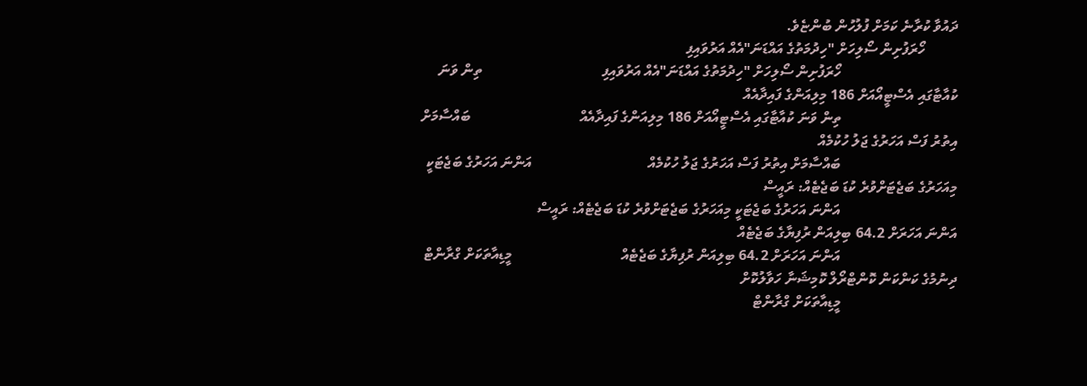ދައުވާ ކުރާނެ ކަމަށް ފުލުހުން ބުންޏެވެ.
         ހޯރަފުށިން ސޯލިހަށް "ހިދުމަތުގެ އައްޑަނަ"އެއް އަރުވައިފި
                                ހޯރަފުށިން ސޯލިހަށް "ހިދުމަތުގެ އައްޑަނަ"އެއް އަރުވައިފި                                 ތިން ވަނަ ކުއާޓާގައި އެސްޓީއޯއަށް 186 މިލިއަންގެ ފައިދާއެއް
                                ތިން ވަނަ ކުއާޓާގައި އެސްޓީއޯއަށް 186 މިލިއަންގެ ފައިދާއެއް                              ބައްސާމަށް އިތުރު ފަސް އަހަރުގެ ޖަލު ހުކުމެއް
                                ބައްސާމަށް އިތުރު ފަސް އަހަރުގެ ޖަލު ހުކުމެއް                                އަންނަ އަހަރުގެ ބަޖެޓަކީ މިއަހަރުގެ ބަޖެޓަށްވުރެ ކުޑަ ބަޖެޓެއް: ރައީސް
                                އަންނަ އަހަރުގެ ބަޖެޓަކީ މިއަހަރުގެ ބަޖެޓަށްވުރެ ކުޑަ ބަޖެޓެއް: ރައީސް                               އަންނަ އަހަރަށް 64.2 ބިލިއަން ރުފިޔާގެ ބަޖެޓެއް
                                އަންނަ އަހަރަށް 64.2 ބިލިއަން ރުފިޔާގެ ބަޖެޓެއް                              މީޑިއާތަކަށް ގްރާންޓް ދިނުމުގެ ކަންކަން ކޮންޓްރޯލް ކޮމިޝަނާ ހަވާލުކޮށް
                                މީޑިއާތަކަށް ގްރާންޓް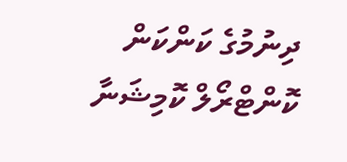ދިނުމުގެ ކަންކަން ކޮންޓްރޯލް ކޮމިޝަނާ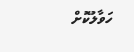ހަވާލުކޮށް